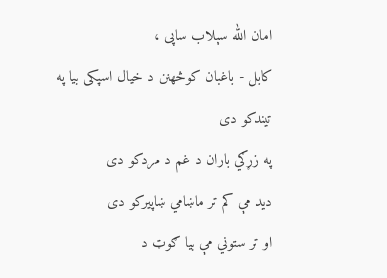امان الله سېلاب ساپی ،
كابل - باغبان كوڅهنن د خيال اسپكی بيا په
تيندكو دى
په زړګي باران د غم د مردكو دى
ديد مې كم تر ماښامي ښاپيركو دى
او تر ستوني مې بيا ګوټ د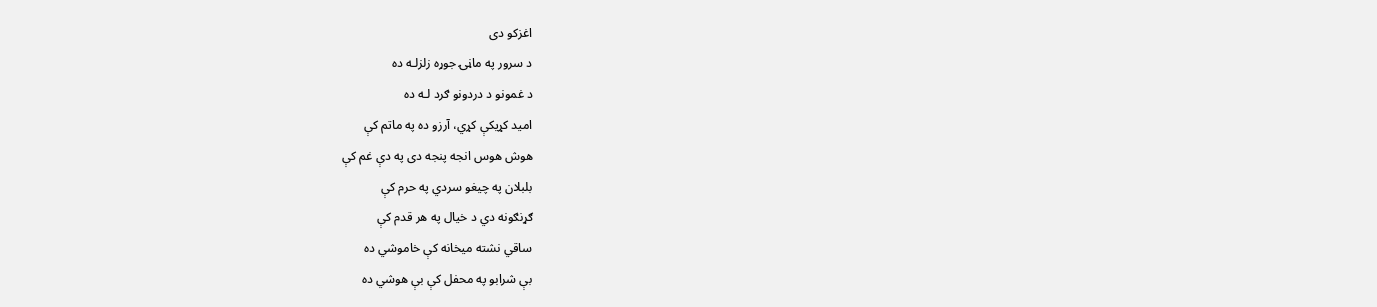اغزكو دى
د سرور په ماڼۍ جوړه زلزلـه ده
د غمونو د دردونو ګرد لـه ده
اميد كړيكې كړي، آرزو ده په ماتم كې
هوش هوس انجه پنجه دى په دې غم كې
بلبلان په چيغو سردي په حرم كې
ګړنګونه دي د خيال په هر قدم كې
ساقي نشته ميخانه كې خاموشي ده
بې شرابو په محفل كې بې هوشي ده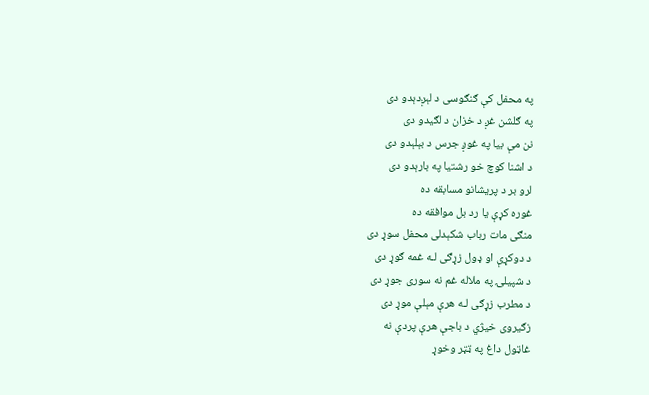په محفل كې ګنګوسی د لېږدېدو دى
په ګلشن غږ د خزان د لګيدو دى
نن مې بيا په غوږ جرس د بېلېدو دى
د اشنا كوچ خو رشتيا په بارېدو دى
لرو بر د پريشانو مسابقه ده
غوره كړې يا رد بل موافقه ده
منګی مات رباب شكېدلى محفل سوړ دى
د دوكړې او ډول زړګى لـه غمه ګوړ دى
د شپيلۍ په ملاله غم نه سورى جوړ دى
د مطرب زړګى لـه هرې مېلې موړ دى
زګيروى خيژي د باجې هرې پردې نه
غاټول داغ په ټټر وخوړ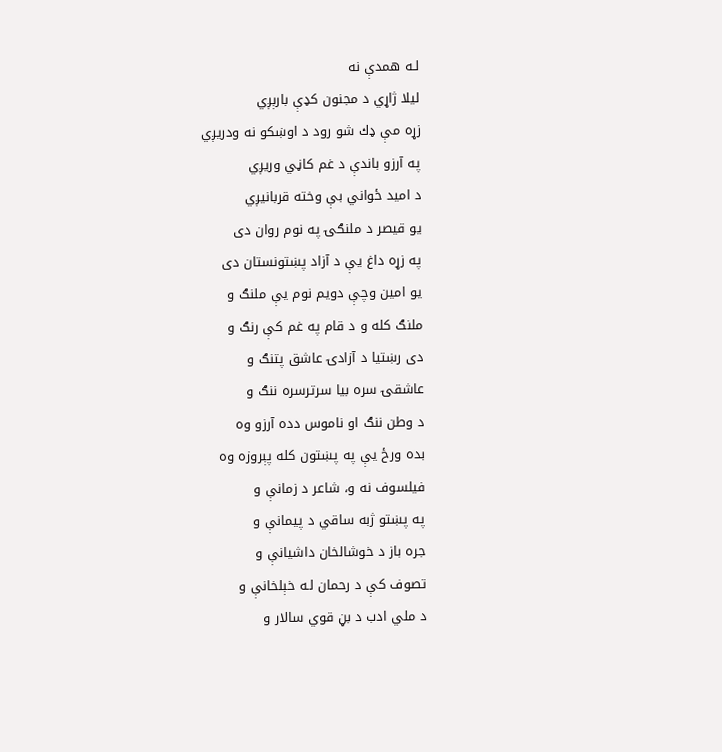لـه همدې نه
ليلا ژاړي د مجنون كډې بارېږي
زړه مې ډك شو رود د اوښكو نه ودريږي
په آرزو باندې د غم كاڼي وريږي
د اميد ځواني بې وخته قربانيږي
يو قيصر د ملنګۍ په نوم روان دى
په زړه داغ يې د آزاد پښتونستان دى
يو امين وچې دويم نوم يې ملنګ و
ملنګ كله و د قام په غم كې رنګ و
دى رښتيا د آزادۍ عاشق پتنګ و
عاشقۍ سره بيا سرترسره ننګ و
د وطن ننګ او ناموس دده آرزو وه
بده ورځ يې په پښتون كله پېروزه وه
فيلسوف نه و، شاعر د زمانې و
په پښتو ژبه ساقي د پيمانې و
جره باز د خوشالخان داشيانې و
تصوف كې د رحمان لـه خېلخانې و
د ملي ادب د بڼ قوي سالار و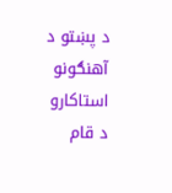د پښتو د آهنګونو استاكارو
د قام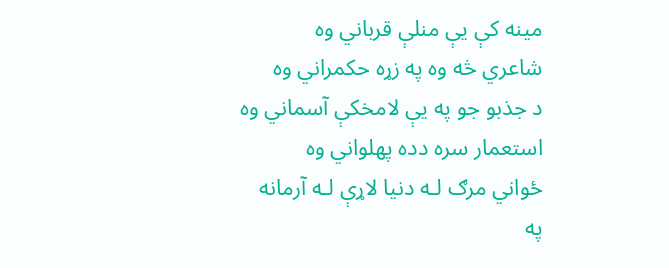مينه كې يې منلې قرباني وه
شاعري څه وه په زړه حكمراني وه
د جذبو جو په يې لامخكې آسماني وه
استعمار سره دده پهلواني وه
ځواني مرګ لـه دنيا لاړې لـه آرمانه
په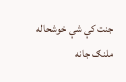جنت كې شې خوشحاله ملنګ جانه